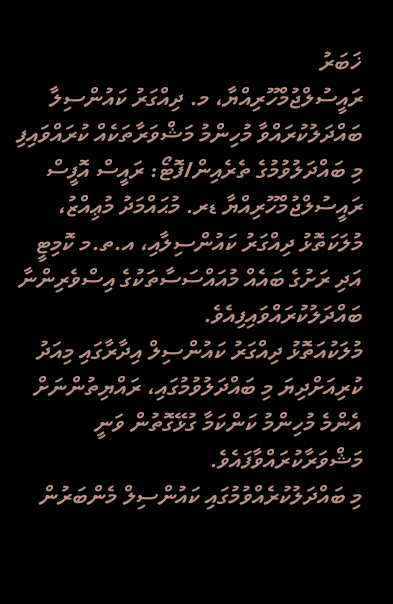ޚަބަރު
ރައީސުލްޖުމްހޫރިއްޔާ، މ. ދިއްގަރު ކައުންސިލާ ބައްދަލުކުރައްވާ މުހިންމު މަޝްވަރާތަކެއް ކުރައްވައިފި
މި ބައްދަލުވުމުގެ ތެރެއިން/ފޮޓޯ: ރައީސް އޮފީސް
ރައީސުލްޖުމްހޫރިއްޔާ ޑރ. މުޙައްމަދު މުޢިއްޒު، މުލަކަތޮޅު ދިއްގަރު ކައުންސިލާއި، އ.ތ.މ ކޮމިޓީ އަދި ރަށުގެ ބައެއް މުއައްސަސާތަކުގެ އިސްވެރިންނާ ބައްދަލުކުރައްވައިފިއެވެ.
މުލަކުއަތޮޅު ދިއްގަރު ކައުންސިލް އިދާރާގައި މިއަދު ކުރިއަށްދިޔަ މި ބައްދަލުވުމުގައި، ރައްޔިތުންނަށް އެންމެ މުހިންމު ކަންކަމާ ގުޅޭގޮތުން ވަނީ މަޝްވަރާކުރައްވާފައެވެ.
މި ބައްދަލުކުރެއްވުމުގައި ކައުންސިލް މެންބަރުން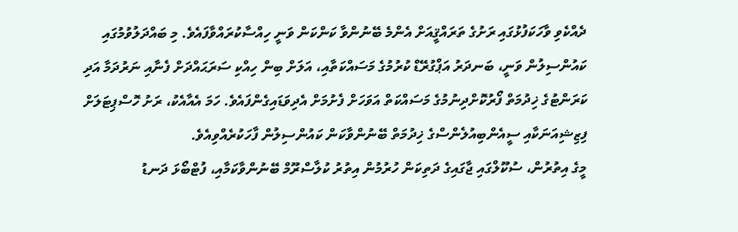ދެއްކެވި ވާހަކަފުޅުގައި ރަށުގެ ތަރައްޤީއަށް އެންމެ ބޭނުންވާ ކަންކަން ވަނީ ހިއްސާކުރައްވާފައެވެ. މި ބައްދަލުވުމުގައި ކައުންސިލުން ވަނީ، ބަނދަރު އަޕްގުރޭޑް ކުރުމުގެ މަސައްކަތާއި، އަލަށް ބިން ހިއްކި ސަރަޙައްދަށް ފެނާއި ނަރުދަމާ އަދި ކަރަންޓުގެ ޚިދުމަތް ފޯރުކޮށްދިނުމުގެ މަސައްކަތް އަވަހަށް ފެށުމަށް އެދިވަޑައިގެންފައެވެ. ހަމަ އެއާއެކު، ރަށު ހޮސްޕިޓަލަށް ފިޒިޝިއަނަކާއި ސީއެންބިއުލެންސްގެ ޚިދުމަތް ބޭނުންވާކަން ކައުންސިލުން ފާހަކުރެއްވިއެވެ.
މީގެ އިތުރުން، ސުކޫލްގައި ޖާގައިގެ ދަތިކަން ހުރުމުން އިތުރު ކުލާސްރޫމް ބޭނުންވާކަމާއި، ފުޓްބޯޅަ ދަނޑު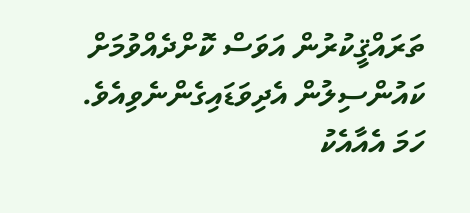ތަރައްޤީކުރުން އަވަސް ކޮށްދެއްވުމަށް ކައުންސިލުން އެދިވަޑައިގެންނެވިއެވެ. ހަމަ އެއާއެކު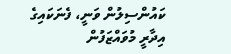ކައުންސިލުން ވަނީ، ފެނަކައިގެ އިދާރީ މުވައްޒަފުން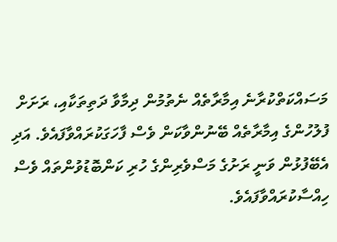މަސައްކަތްކުރާނެ އިމާރާތެއް ނެތުމުން ދިމާވާ ދަތިތަކާއި، ރަށަށް ފުލުހުންގެ އިމާރާތެއް ބޭނުންވާކަން ވެސް ފާހަގަކުރައްވާފައެވެ. އަދި އެބޭފުޅުން ވަނީ ރަށުގެ މަސްވެރިންގެ ހުރި ކަންބޮޑުވުންތައް ވެސް ހިއްސާކުރައްވާފައެވެ.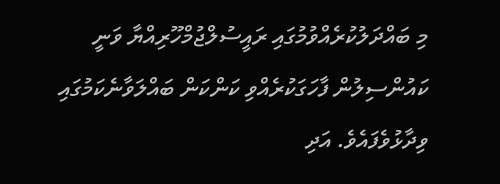މި ބައްދަލުކުރެއްވުމުގައި ރައީސުލްޖުމްހޫރިއްޔާ ވަނީ ކައުންސިލުން ފާހަގަކުރެއްވި ކަންކަން ބައްލަވާނެކަމުގައި ވިދާޅުވެފައެވެ. އަދި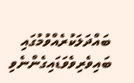ބައްދަލަކުރެއްވުމުގައި ބައިވެރިވެވަޑައިގެންނެވި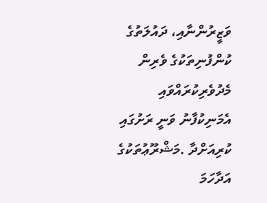ވަޒީރުންނާއި، ދައުލަތުގެ ކުންފުނިތަކުގެ ވެރިން މެދުވެރިކުރައްވައި އެމަނިކުފާނު ވަނީ ރަށުގައި ކުރިއަށްދާ .މަޝްރޫޢުތަކުގެ އަދާހަމަ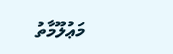މަޢުލޫމާތު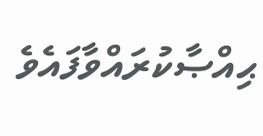ޙިއްޞާކުރައްވާފައެވެ